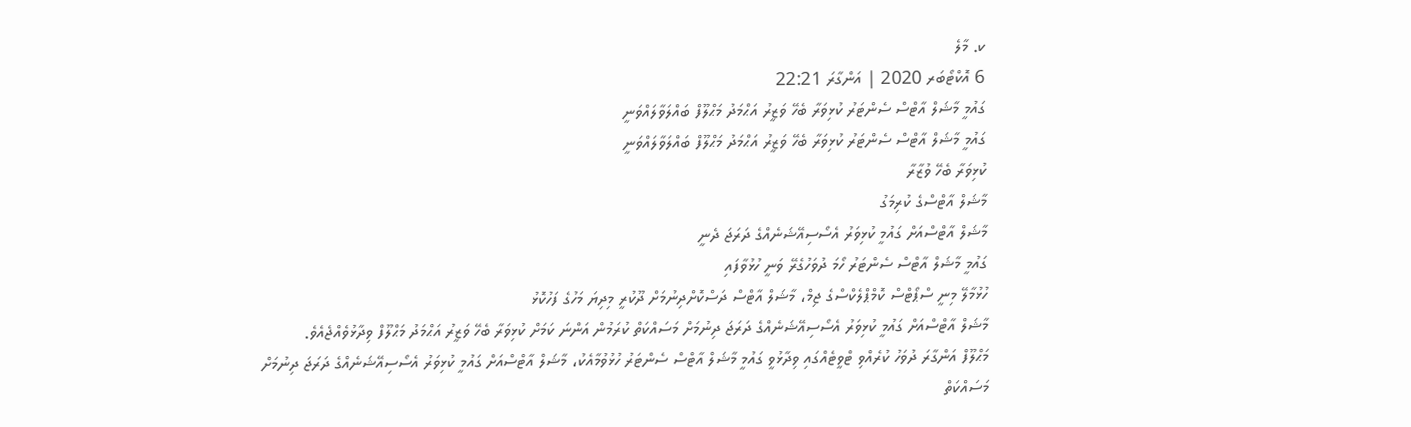ކ. މާލެ
6 އޮކްޓޯބަރ 2020 | އަންގާރަ 22:21
ގައުމީ މާޝަލް އާޓްސް ސެންޓަރު ކުޅިވަރާ ބެހޭ ވަޒީރު އަޙްމަދު މަޙްލޫފް ބައްލަވާލައްވަނީ
ގައުމީ މާޝަލް އާޓްސް ސެންޓަރު ކުޅިވަރާ ބެހޭ ވަޒީރު އަޙްމަދު މަޙްލޫފް ބައްލަވާލައްވަނީ
ކުޅިވަރާ ބެހޭ ވުޒާރާ
މާޝަލް އާޓްސްގެ ކުރިމަގު
މާޝަލް އާޓްސްއަށް ގައުމީ ކުޅިވަރު އެސޯސިއޭޝަނެއްގެ ދަރަޖަ ދެނީ
ގައުމީ މާޝަލް އާޓްސް ސެންޓަރު ހޯމަ ދުވަހުގެރޭ ވަނީ ހުޅުވާފައި
ހުޅުމާލޭ މިނީ ސްޕޯޓްސް ކޮމްޕްލެކްސްގެ ޖިމް، މާޝަލް އާޓްސް ދަސްކޮށްދިނުމަށް ދޫކުރީ މިދިޔަ މަހުގެ ފަހުކޮޅު
މާޝަލް އާޓްސްއަށް ގައުމީ ކުޅިވަރު އެސޯސިއޭޝަނެއްގެ ދަރަޖަ ދިނުމަށް މަސައްކަތް ކުރަމުން އަންނަ ކަމަށް ކުޅިވަރާ ބެހޭ ވަޒީރު އަޙްމަދު މަޙްލޫފް ވިދާޅުވެއްޖެއެވެ.
މަޙްލޫފް އަންގާރަ ދުވަހު ކުރެއްވި ޓްވީޓެއްގައި ވިދާޅުވީ ގައުމީ މާޝަލް އާޓްސް ސެންޓަރު ހުޅުވުމާއެކު، މާޝަލް އާޓްސްއަށް ގައުމީ ކުޅިވަރު އެސޯސިއޭޝަނެއްގެ ދަރަޖަ ދިނުމަށް މަސައްކަތް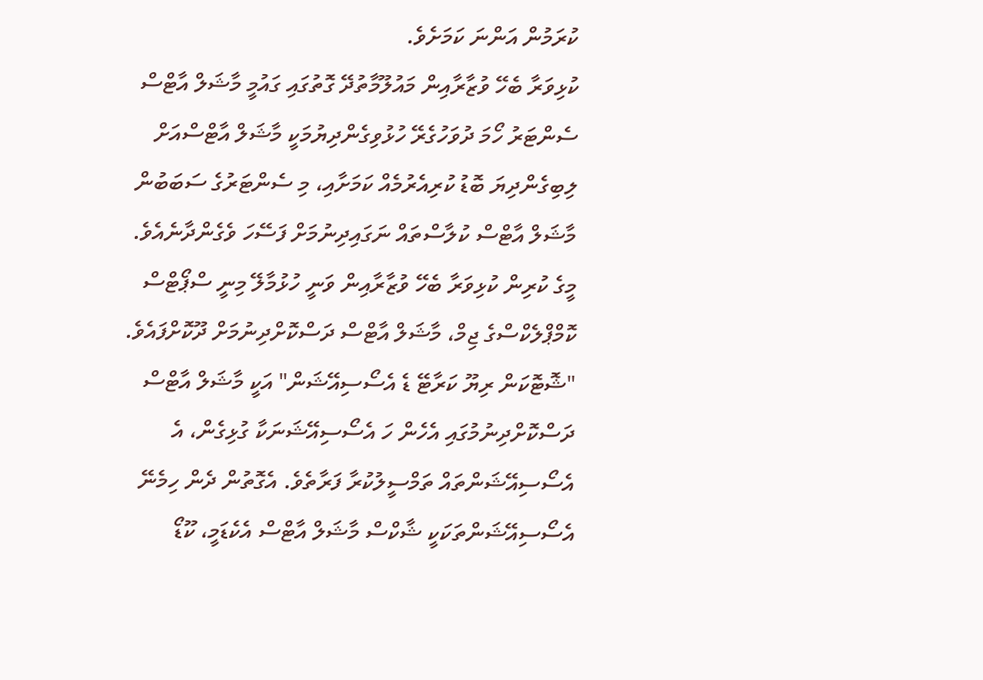ކުރަމުން އަންނަ ކަމަށެވެ.
ކުޅިވަރާ ބެހޭ ވުޒާރާއިން މައުލޫމާތުދޭ ގޮތުގައި ގައުމީ މާޝަލް އާޓްސް ސެންޓަރު ހޯމަ ދުވަހުގެރޭ ހުޅުވިގެންދިޔުމަކީ މާޝަލް އާޓްސްއަށް ލިބިގެންދިޔަ ބޮޑު ކުރިއެރުމެއް ކަމަށާއި، މި ސެންޓަރުގެ ސަބަބުން މާޝަލް އާޓްސް ކުލާސްތައް ނަގައިދިނުމަށް ފަސޭހަ ވެގެންދާނެއެވެ.
މީގެ ކުރިން ކުޅިވަރާ ބެހޭ ވުޒާރާއިން ވަނީ ހުޅުމާލޭ މިނީ ސްޕޯޓްސް ކޮމްޕްލެކްސްގެ ޖިމް، މާޝަލް އާޓްސް ދަސްކޮށްދިނުމަށް ދޫކޮށްފައެވެ.
"ޝޮޓޮކަން ރިޔޫ ކަރާޓޭ ޑެ އެސޯސިއޭޝަން" އަކީ މާޝަލް އާޓްސް ދަސްކޮށްދިނުމުގައި އެހެން ހަ އެސޯސިއޭޝަނަކާ ގުޅިގެން، އެ އެސޯސިއޭޝަންތައް ތަމްސީލުކުރާ ފަރާތެވެ. އެގޮތުން ދެން ހިމެނޭ އެސޯސިއޭޝަންތަކަކީ ޝާކްސް މާޝަލް އާޓްސް އެކެޑަމީ، ކޫޑޯ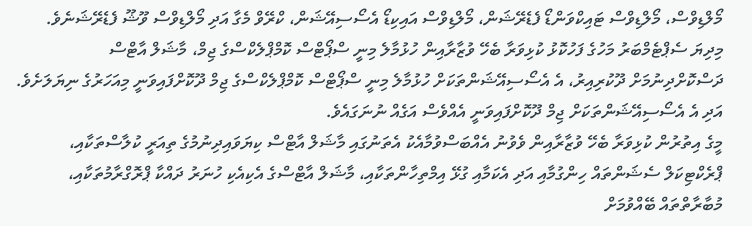މޯލްޑިވްސް، މޯލްޑިވްސް ޓައިކްވަންޑޯ ފެޑެރޭޝަން، މޯލްޑިވްސް އައިކިޑޯ އެސޯސިއޭޝަން، ކްރޭވް މެގާ އަދި މޯލްޑިވްސް ވޫޝޫ ފެޑެރޭޝަނެވެ.
މިދިޔަ ސެޕްޓެމްބަރު މަހުގެ ފަހުކޮޅު ކުޅިވަރާ ބެހޭ ވުޒާރާއިން ހުޅުމާލެ މިނީ ސްޕޯޓްސް ކޮމްޕްލެކްސްގެ ޖިމް، މާޝަލް އާޓްސް ދަސްކޮށްދިނުމަށް ދޫކުރިއިރު، އެ އެސޯސިއޭޝަންތަކަށް ހުޅުމާލެ މިނީ ސްޕޯޓްސް ކޮމްޕްލެކްސްގެ ޖިމް ދޫކޮށްފައިވަނީ މިއަހަރުގެ ނިޔަލަށެވެ. އަދި އެ އެސޯސިއޭޝަންތަކަށް ޖިމް ދޫކޮށްފައިވަނީ އެއްވެސް އަގެއް ނުނަގައެވެ.
މީގެ އިތުރުން ކުޅިވަރާ ބެހޭ ވުޒާރާއިން ވެވުނު އެއްބަސްވުމާއެކު އެތަނުގައި މާޝަލް އާޓްސް ކިޔަވައިދިނުމުގެ ތިއަރީ ކުލާސްތަކާއި، ޕްރެކްޓިކަލް ސެޝަންތައް ހިންގުމާއި އަދި އެކަމާއި ގުޅޭ އިމްތިހާންތަކާއި، މާޝަލް އާޓްސްގެ އެކިއެކި ހުނަރު ދައްކާ ޕްރޮގްރާމުތަކާއި، މުބާރާތްތައް ބޭއްވުމަށް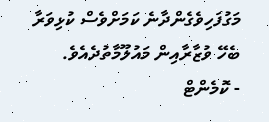މަގުފަހިވެގެންދާނެ ކަމަށްވެސް ކުޅިވަރާ ބެހޭ ވުޒާރާއިން މައުލޫމާތުދެއެވެ.
- ކޮމެންޓް